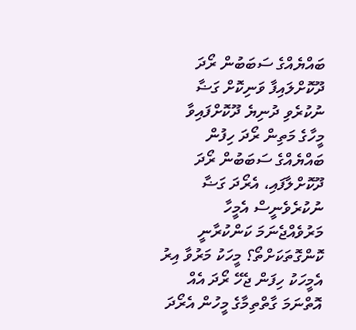ބައްޔެއްގެ ސަބަބުން ރޯދަ ދޫކޮށްލައިފާ ވަނިކޮށް ގަޟާ ނުކުރެވި ދުނިޔެ ދޫކޮށްފައިވާ މީހާގެ މަތިން ރޯދަ ހިފުން
ބައްޔެއްގެ ސަބަބުން ރޯދަ ދޫކޮށްލާފައި، އެރޯދަ ގަޟާ ނުކުރެވެނީސް އެމީހާ މަރުވެއްޖެނަމަ ކަންކުރާނީ ކޮންގޮތަކަށްތޯ؟ މީހަކު މަރުވާ އިރު އެމީހަކު ހިފަން ޖެހޭ ރޯދަ އެއް އޮތްނަމަ ގާތްތިމާގެ މީހުން އެރޯދަ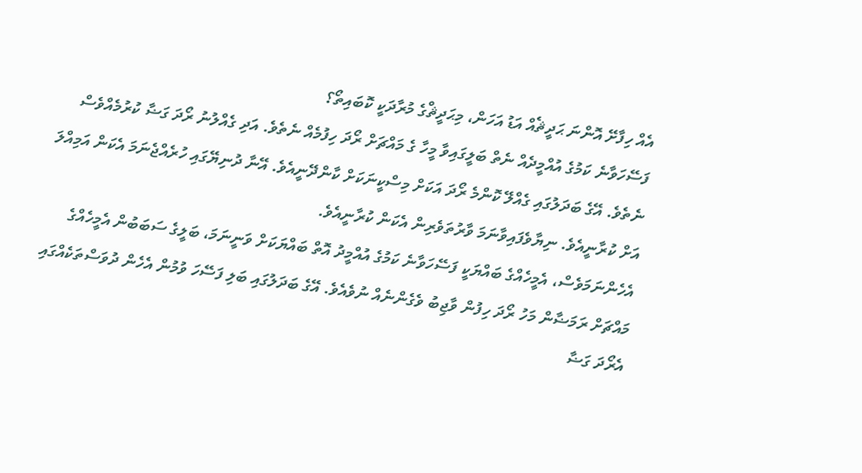އެއް ހިފާށޭ އޮންނަ ޙަދީޘެއް އަޑު އަހަން، މިޙަދީޘްގެ މުރާދަކީ ކޮބައިތޯ؟
ފަސޭހަވާނެ ކަމުގެ އުއްމީދެއް ނެތް ބަލީގައިވާ މީހާ ގެ މައްޗަށް ރޯދަ ހިފުމެއް ނެތެވެ. އަދި ގެއްލުނު ރޯދަ ގަޟާ ކުރުމެއްވެސް ނެތެވެ. އޭގެ ބަދަލުގައި ގެއްލޭ ކޮންމެ ރޯދަ އަކަށް މިސްކީނަކަށް ކާންދޭނީއެވެ. އޭނާ ދުނިޔޭގައި ހުރެއްޖެނަމަ އެކަން އަމިއްލަ އަށް ކުރާނީއެވެ. ނިޔާވެފައިވާނަމަ ވާރުތަވެރިން އެކަން ކުރާނީއެވެ.
އެހެންނަމަވެސް، އެމީހެއްގެ ބައްޔަކީ ފަސޭހަވާނެ ކަމުގެ އުއްމީދު އޮތް ބައްޔަކަށް ވަނީނަމަ، ބަލީގެ ސަބަބުން އެމީހެއްގެ މައްޗަށް ރަމަޟާން މަހު ރޯދަ ހިފުން ވާޖިބު ވެގެންނެއް ނުވެއެވެ. އޭގެ ބަދަލުގައި ބަލި ފަސޭހަ ވުމުން އެހެން ދުވަސްތަކެއްގައި އެރޯދަ ގަޟާ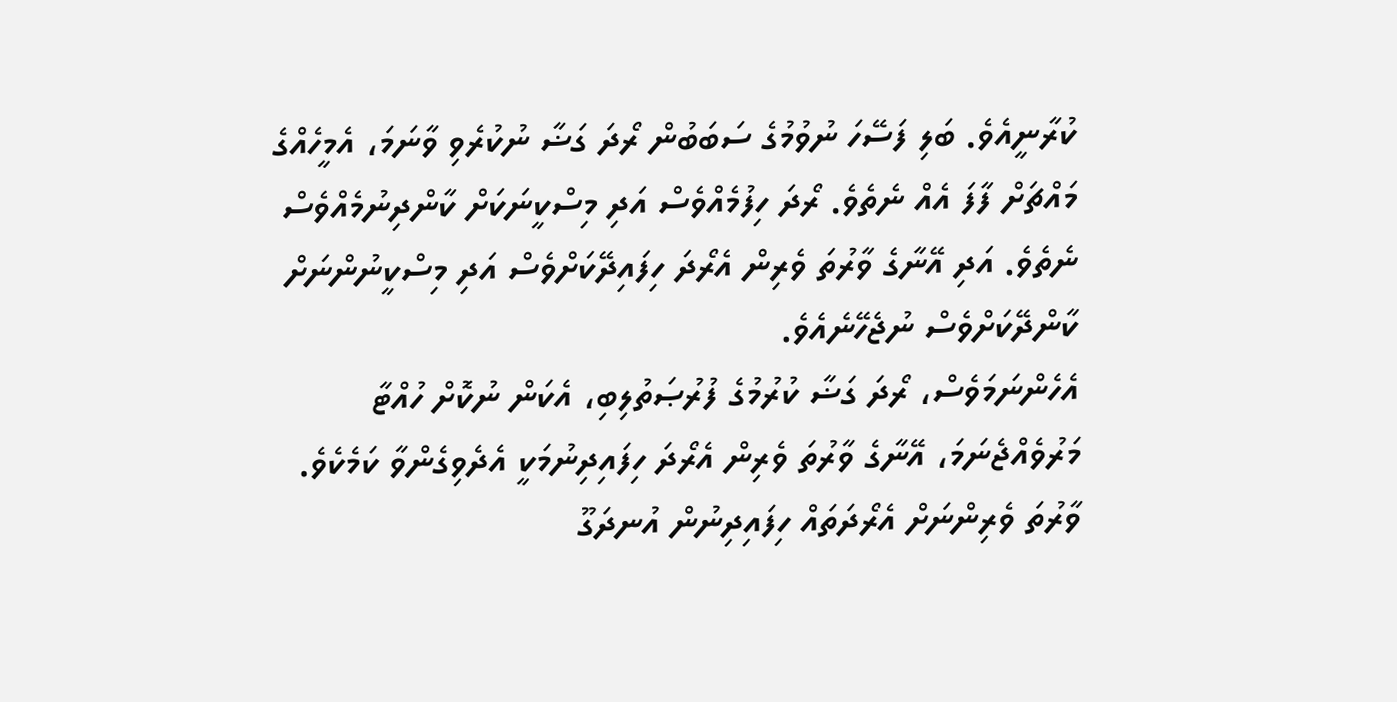ކުރާނީއެވެ. ބަލި ފަސޭހަ ނުވުމުގެ ސަބަބުން ރޯދަ ގަޟާ ނުކުރެވި ވާނަމަ، އެމީހެއްގެ މައްޗަށް ފާފަ އެއް ނެތެވެ. ރޯދަ ހިފުމެއްވެސް އަދި މިސްކީނަކަށް ކާންދިނުމެއްވެސް ނެތެވެ. އަދި އޭނާގެ ވާރުތަ ވެރިން އެރޯދަ ހިފައިދޭކަށްވެސް އަދި މިސްކީނުންނަށް ކާންދޭކަށްވެސް ނުޖެހޭނެއެވެ.
އެހެންނަމަވެސް، ރޯދަ ގަޟާ ކުރުމުގެ ފުރުޞަތުލިބި، އެކަން ނުކޮށް ހުއްޓާ މަރުވެއްޖެނަމަ، އޭނާގެ ވާރުތަ ވެރިން އެރޯދަ ހިފައިދިނުމަކީ އެދެވިގެންވާ ކަމެކެވެ. ވާރުތަ ވެރިންނަށް އެރޯދަތައް ހިފައިދިނުން އުނދަގޫ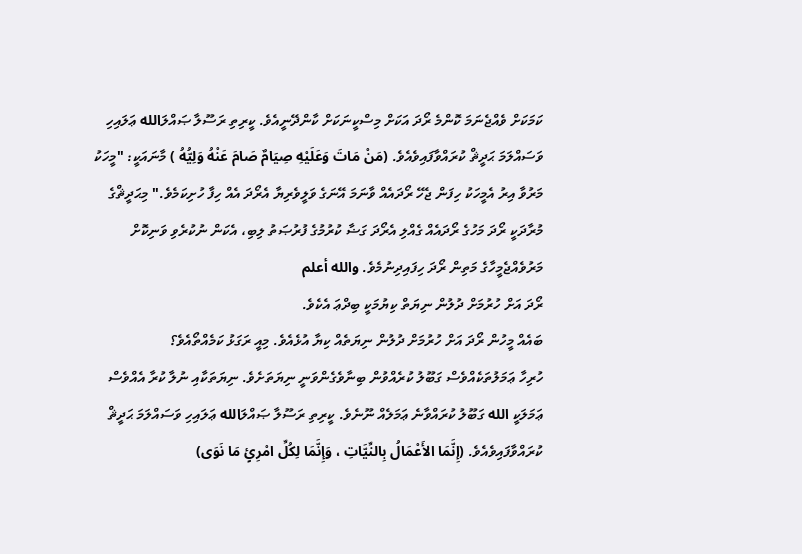ކަމަކަށް ވެއްޖެނަމަ ކޮންމެ ރޯދަ އަކަށް މިސްކީނަކަށް ކާންދޭނީއެވެ. ކީރިތި ރަސޫލާ ޞައްލަالله ޢަލައިހި ވަސައްލަމަ ޙަދީޘް ކުރައްވާފައިވެއެވެ. (مَنْ مَاتَ وَعَلَيْهِ صِيَامٌ صَامَ عَنْهُ وَلِيُّهُ ) މާނައަކީ: "މީހަކު މަރުވާ އިރު އެމީހަކު ހިފަން ޖެހޭ ރޯދައެއް ވާނަމަ އޭނަގެ ވަލީވެރިޔާ އެރޯދަ އެއް ހިފާ ހުށިކަމެވެ." މިޙަދީޘްގެ މުރާދަކީ ރޯދަ މަހުގެ ރޯދައެއް ގެއްލި އެރޯދަ ގަޟާ ކުރުމުގެ ފުރުޞަތު ލިބި، އެކަން ނުކުރެވި ވަނިކޮށް މަރުވެއްޖެމީހާގެ މަތިން ރޯދަ ހިފައިދިނުމެވެ. والله أعلم
ރޯދަ އަށް ހުރުމަށް ދުލުން ނިޔަތް ކިޔުމަކީ ބިދްޢަ އެކެވެ.
ބައެއް މީހުން ރޯދަ އަށް ހުރުމަށް ދުލުން ނިޔަތެއް ކިޔާ އުޅެއެވެ. މިއީ ރަގަޅު ކަމެއްތޯއެވެ؟
ހުރިހާ ޢަމަލުތަކެއްވެސް ގަބޫލު ކުރެއްވުން ބިނާވެގެންވަނީ ނިޔަތަށެވެ. ނިޔަތަކާއި ނުލާ ކުރާ އެއްވެސް ޢަމަލަކީ الله ގަބޫލު ކުރައްވާނެ ޢަމަލެއް ނޫނެވެ. ކީރިތި ރަސޫލާ ޞައްލަالله ޢަލައިހި ވަސައްލަމަ ޙަދީޘް ކުރައްވާފައިވެއެވެ. (إِنَّمَا الأَعْمَالُ بِالنِّيَّاتِ ، وَإِنَّمَا لِكُلِّ امْرِئٍ مَا نَوَى)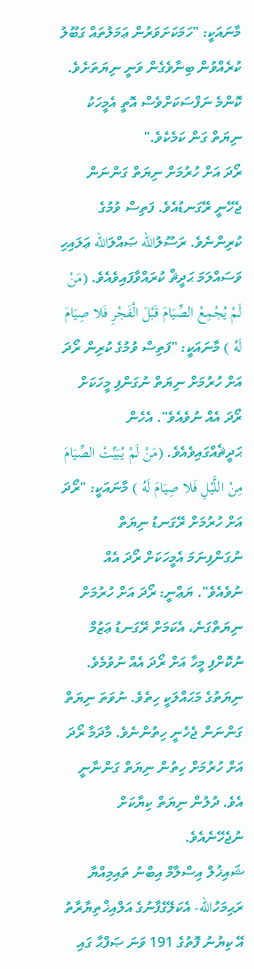މާނައަކީ: "ހަމަކަށަވަރުން ޢަމަލުތައް ގަބޫލު ކުރެއްވުން ބިނާވެގެން ވަނީ ނިޔަތަށެވެ. ކޮންމެ ނަފްސަކަށްވެސް އޮތީ އެމީހަކު ނިޔަތް ގަން ކަމެކެވެ."
ރޯދަ އަށް ހުރުމަށް ނިޔަތް ގަންނަން ޖެހޭނީ ރޭގަނޑުއެވެ. ފަތިސް ވުމުގެ ކުރިންނެވެ. ރަސޫލުالله ޞައްލަالله ޢަލައިހި ވަސައްލަމަ ޙަދީޘް ކުރައްވާފައިވެއެވެ. (مَنْ لَمْ يُجْمِعْ الصِّيَامَ قَبْلَ الْفَجْرِ فَلا صِيَامَ لَهُ ) މާނައަކީ: "ފަތިސް ވުމުގެ ކުރިން ރޯދަ އަށް ހުރުމަށް ނިޔަތް ނުގަންފި މީހަކަށް ރޯދަ އެއް ނުވެއެވެ". އެހެން ޙަދީޘެއްގައިވެއެވެ. (مَنْ لَمْ يُبَيِّتْ الصِّيَامَ مِنْ اللَّيْلِ فَلا صِيَامَ لَهُ ) މާނައަކީ: "ރޯދަ އަށް ހުރުމަށް ރޭގަނޑު ނިޔަތް ނުގަންފިނަމަ އެމީހަކަށް ރޯދަ އެއް ނުވެއެވެ". ޔަޢްނީ: ރޯދަ އަށް ހުރުމަށް ނިޔަތްގަނެ، އެކަމަށް ރޭގަނޑު ޢަޒުމް ނުކޮށްފި މީހާ އަށް ރޯދަ އެއް ނުވުމެވެ.
ނިޔަތުގެ މަޙައްލަކީ ހިތެވެ. ނުވަތަ ނިޔަތް ގަންނަން ޖެހެނީ ހިތުންނެވެ. މާދަމާ ރޯދަ އަށް ހުރުމަށް ހިތުން ނިޔަތް ގަންނާނީ އެވެ. ދުލުން ނިޔަތް ކިޔާކަށް ނުޖެހޭނެއެވެ.
ޝައިޚުލް އިސްލާމް އިބްނު ތައިމިއްޔާ ރަޙިމަހުالله- އެކަލޭގެފާނުގެ އަލްއިޚްތިޔާރާތު އޭ ކިޔުނު ފޮތުގެ 191 ވަނަ ޞަފްޙާ ގައި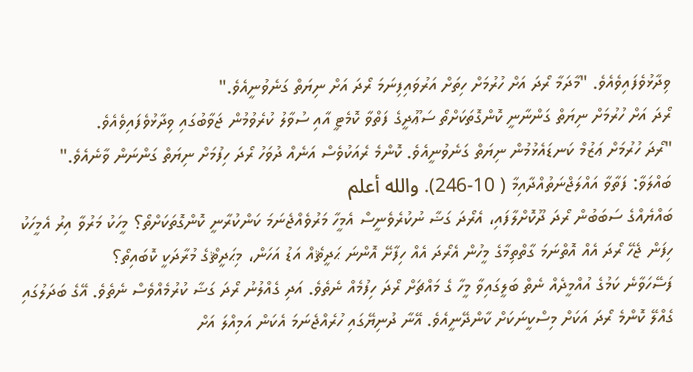ވިދާޅުވެފައިވެއެވެ. "މާދަމާ ރޯދަ އަށް ހުރުމަށް ހިތަށް އަރުވައިފިނަމަ ރޯދަ އަށް ނިޔަތް ގަނެވުނީއެވެ."
ރޯދަ އަށް ހުރުމަށް ނިޔަތް ގަންނާނީ ކޮންގޮތަކަށްތޯ ސަޢޫދީގެ ފަތްވާ ކޮމެޓީ އާއި ސުވާލު ކުރެވުމުން ޖަވާބުގައި ވިދާޅުވެފައިވެއެވެ.
"ރޯދަ ހުރުމަށް ޢަޒުމް ކަނޑައެޅުމުން ނިޔަތް ގަނެވުނީއެވެ. ކޮންމެ ރެއަކުވެސް އަނެއް ދުވަހު ރޯދަ ހިފުމަށް ނިޔަތް ގަންނަން ވާނެއެވެ."
ބައްލަވާ: ފަތާވާ އައްލަޖްނަތުއްދާއިމާ ( 10-246). والله أعلم
ބައްޔެއްގެ ސަބަބުން ރޯދަ ދޫކޮށްލާފައި، އެރޯދަ ގަޟާ ނުކުރެވެނީސް އެމީހާ މަރުވެއްޖެނަމަ ކަންކުރާނީ ކޮންގޮތަކަށްތޯ؟ މީހަކު މަރުވާ އިރު އެމީހަކު ހިފަން ޖެހޭ ރޯދަ އެއް އޮތްނަމަ ގާތްތިމާގެ މީހުން އެރޯދަ އެއް ހިފާށޭ އޮންނަ ޙަދީޘެއް އަޑު އަހަން، މިޙަދީޘްގެ މުރާދަކީ ކޮބައިތޯ؟
ފަސޭހަވާނެ ކަމުގެ އުއްމީދެއް ނެތް ބަލީގައިވާ މީހާ ގެ މައްޗަށް ރޯދަ ހިފުމެއް ނެތެވެ. އަދި ގެއްލުނު ރޯދަ ގަޟާ ކުރުމެއްވެސް ނެތެވެ. އޭގެ ބަދަލުގައި ގެއްލޭ ކޮންމެ ރޯދަ އަކަށް މިސްކީނަކަށް ކާންދޭނީއެވެ. އޭނާ ދުނިޔޭގައި ހުރެއްޖެނަމަ އެކަން އަމިއްލަ އަށް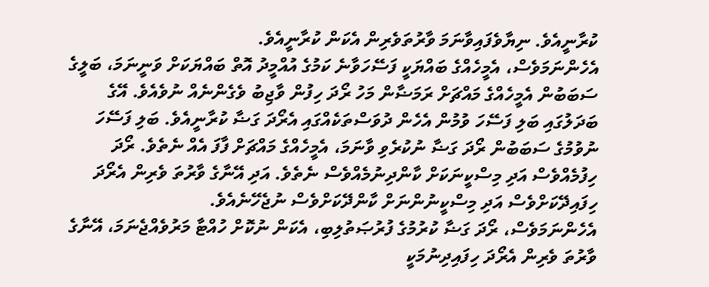ކުރާނީއެވެ. ނިޔާވެފައިވާނަމަ ވާރުތަވެރިން އެކަން ކުރާނީއެވެ.
އެހެންނަމަވެސް، އެމީހެއްގެ ބައްޔަކީ ފަސޭހަވާނެ ކަމުގެ އުއްމީދު އޮތް ބައްޔަކަށް ވަނީނަމަ، ބަލީގެ ސަބަބުން އެމީހެއްގެ މައްޗަށް ރަމަޟާން މަހު ރޯދަ ހިފުން ވާޖިބު ވެގެންނެއް ނުވެއެވެ. އޭގެ ބަދަލުގައި ބަލި ފަސޭހަ ވުމުން އެހެން ދުވަސްތަކެއްގައި އެރޯދަ ގަޟާ ކުރާނީއެވެ. ބަލި ފަސޭހަ ނުވުމުގެ ސަބަބުން ރޯދަ ގަޟާ ނުކުރެވި ވާނަމަ، އެމީހެއްގެ މައްޗަށް ފާފަ އެއް ނެތެވެ. ރޯދަ ހިފުމެއްވެސް އަދި މިސްކީނަކަށް ކާންދިނުމެއްވެސް ނެތެވެ. އަދި އޭނާގެ ވާރުތަ ވެރިން އެރޯދަ ހިފައިދޭކަށްވެސް އަދި މިސްކީނުންނަށް ކާންދޭކަށްވެސް ނުޖެހޭނެއެވެ.
އެހެންނަމަވެސް، ރޯދަ ގަޟާ ކުރުމުގެ ފުރުޞަތުލިބި، އެކަން ނުކޮށް ހުއްޓާ މަރުވެއްޖެނަމަ، އޭނާގެ ވާރުތަ ވެރިން އެރޯދަ ހިފައިދިނުމަކީ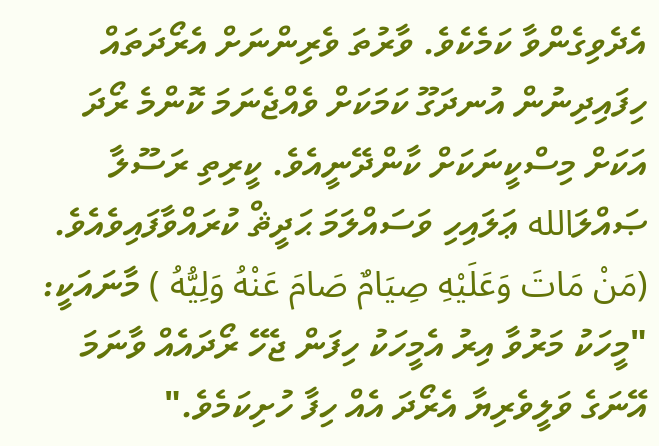އެދެވިގެންވާ ކަމެކެވެ. ވާރުތަ ވެރިންނަށް އެރޯދަތައް ހިފައިދިނުން އުނދަގޫ ކަމަކަށް ވެއްޖެނަމަ ކޮންމެ ރޯދަ އަކަށް މިސްކީނަކަށް ކާންދޭނީއެވެ. ކީރިތި ރަސޫލާ ޞައްލަالله ޢަލައިހި ވަސައްލަމަ ޙަދީޘް ކުރައްވާފައިވެއެވެ. (مَنْ مَاتَ وَعَلَيْهِ صِيَامٌ صَامَ عَنْهُ وَلِيُّهُ ) މާނައަކީ: "މީހަކު މަރުވާ އިރު އެމީހަކު ހިފަން ޖެހޭ ރޯދައެއް ވާނަމަ އޭނަގެ ވަލީވެރިޔާ އެރޯދަ އެއް ހިފާ ހުށިކަމެވެ."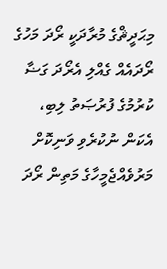މިޙަދީޘްގެ މުރާދަކީ ރޯދަ މަހުގެ ރޯދައެއް ގެއްލި އެރޯދަ ގަޟާ ކުރުމުގެ ފުރުޞަތު ލިބި، އެކަން ނުކުރެވި ވަނިކޮށް މަރުވެއްޖެމީހާގެ މަތިން ރޯދަ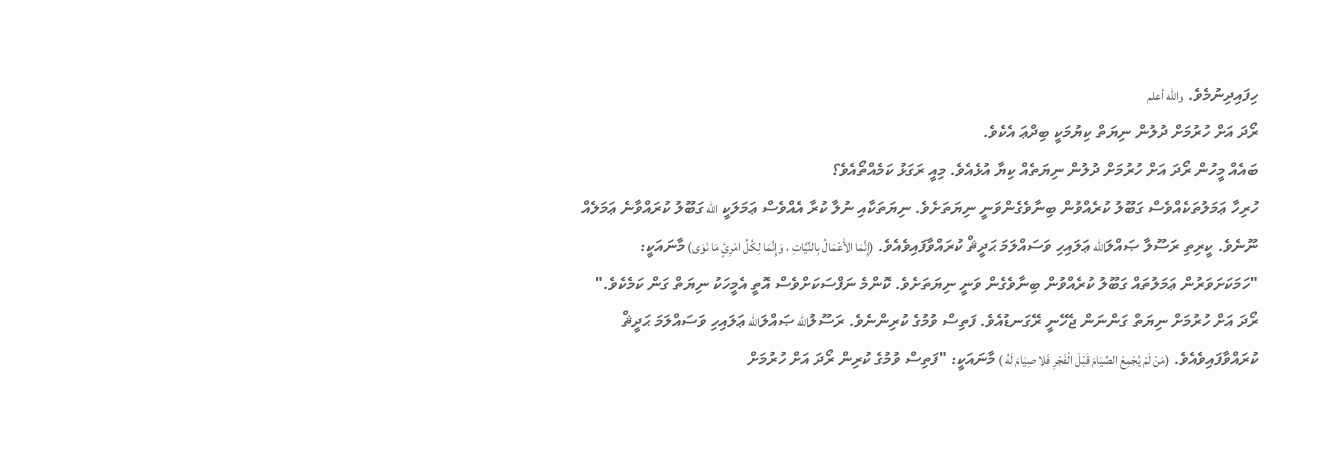ހިފައިދިނުމެވެ. والله أعلم
ރޯދަ އަށް ހުރުމަށް ދުލުން ނިޔަތް ކިޔުމަކީ ބިދްޢަ އެކެވެ.
ބައެއް މީހުން ރޯދަ އަށް ހުރުމަށް ދުލުން ނިޔަތެއް ކިޔާ އުޅެއެވެ. މިއީ ރަގަޅު ކަމެއްތޯއެވެ؟
ހުރިހާ ޢަމަލުތަކެއްވެސް ގަބޫލު ކުރެއްވުން ބިނާވެގެންވަނީ ނިޔަތަށެވެ. ނިޔަތަކާއި ނުލާ ކުރާ އެއްވެސް ޢަމަލަކީ الله ގަބޫލު ކުރައްވާނެ ޢަމަލެއް ނޫނެވެ. ކީރިތި ރަސޫލާ ޞައްލަالله ޢަލައިހި ވަސައްލަމަ ޙަދީޘް ކުރައްވާފައިވެއެވެ. (إِنَّمَا الأَعْمَالُ بِالنِّيَّاتِ ، وَإِنَّمَا لِكُلِّ امْرِئٍ مَا نَوَى) މާނައަކީ: "ހަމަކަށަވަރުން ޢަމަލުތައް ގަބޫލު ކުރެއްވުން ބިނާވެގެން ވަނީ ނިޔަތަށެވެ. ކޮންމެ ނަފްސަކަށްވެސް އޮތީ އެމީހަކު ނިޔަތް ގަން ކަމެކެވެ."
ރޯދަ އަށް ހުރުމަށް ނިޔަތް ގަންނަން ޖެހޭނީ ރޭގަނޑުއެވެ. ފަތިސް ވުމުގެ ކުރިންނެވެ. ރަސޫލުالله ޞައްލަالله ޢަލައިހި ވަސައްލަމަ ޙަދީޘް ކުރައްވާފައިވެއެވެ. (مَنْ لَمْ يُجْمِعْ الصِّيَامَ قَبْلَ الْفَجْرِ فَلا صِيَامَ لَهُ ) މާނައަކީ: "ފަތިސް ވުމުގެ ކުރިން ރޯދަ އަށް ހުރުމަށް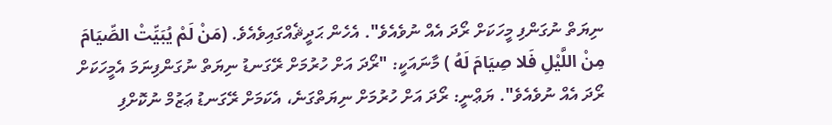ނިޔަތް ނުގަންފި މީހަކަށް ރޯދަ އެއް ނުވެއެވެ". އެހެން ޙަދީޘެއްގައިވެއެވެ. (مَنْ لَمْ يُبَيِّتْ الصِّيَامَ مِنْ اللَّيْلِ فَلا صِيَامَ لَهُ ) މާނައަކީ: "ރޯދަ އަށް ހުރުމަށް ރޭގަނޑު ނިޔަތް ނުގަންފިނަމަ އެމީހަކަށް ރޯދަ އެއް ނުވެއެވެ". ޔަޢްނީ: ރޯދަ އަށް ހުރުމަށް ނިޔަތްގަނެ، އެކަމަށް ރޭގަނޑު ޢަޒުމް ނުކޮށްފި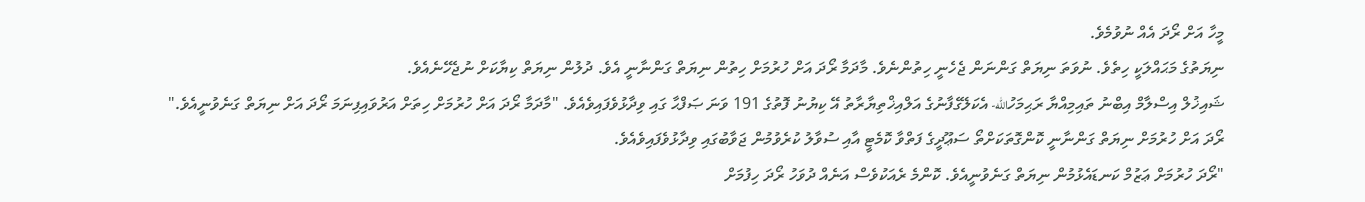މީހާ އަށް ރޯދަ އެއް ނުވުމެވެ.
ނިޔަތުގެ މަޙައްލަކީ ހިތެވެ. ނުވަތަ ނިޔަތް ގަންނަން ޖެހެނީ ހިތުންނެވެ. މާދަމާ ރޯދަ އަށް ހުރުމަށް ހިތުން ނިޔަތް ގަންނާނީ އެވެ. ދުލުން ނިޔަތް ކިޔާކަށް ނުޖެހޭނެއެވެ.
ޝައިޚުލް އިސްލާމް އިބްނު ތައިމިއްޔާ ރަޙިމަހުالله- އެކަލޭގެފާނުގެ އަލްއިޚްތިޔާރާތު އޭ ކިޔުނު ފޮތުގެ 191 ވަނަ ޞަފްޙާ ގައި ވިދާޅުވެފައިވެއެވެ. "މާދަމާ ރޯދަ އަށް ހުރުމަށް ހިތަށް އަރުވައިފިނަމަ ރޯދަ އަށް ނިޔަތް ގަނެވުނީއެވެ."
ރޯދަ އަށް ހުރުމަށް ނިޔަތް ގަންނާނީ ކޮންގޮތަކަށްތޯ ސަޢޫދީގެ ފަތްވާ ކޮމެޓީ އާއި ސުވާލު ކުރެވުމުން ޖަވާބުގައި ވިދާޅުވެފައިވެއެވެ.
"ރޯދަ ހުރުމަށް ޢަޒުމް ކަނޑައެޅުމުން ނިޔަތް ގަނެވުނީއެވެ. ކޮންމެ ރެއަކުވެސް އަނެއް ދުވަހު ރޯދަ ހިފުމަށް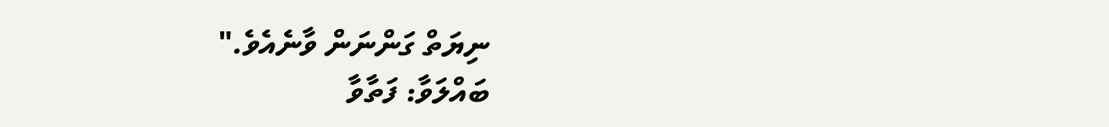ނިޔަތް ގަންނަން ވާނެއެވެ."
ބައްލަވާ: ފަތާވާ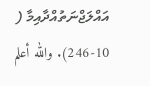އައްލަޖްނަތުއްދާއިމާ ( 10-246). والله أعلم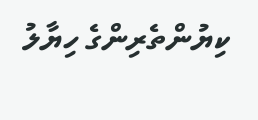ކިޔުންތެރިންގެ ހިޔާލު